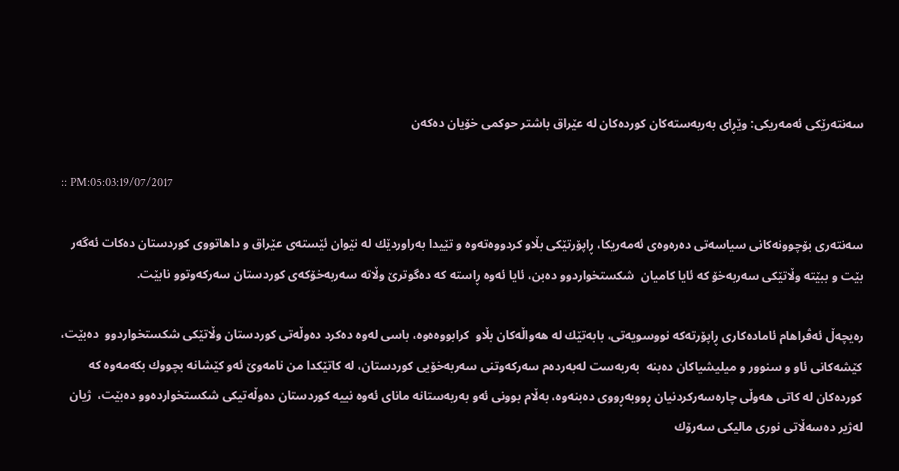سه‌نته‌رێكی ئه‌مه‌ریكی: وێڕای به‌ربه‌سته‌كان كورده‌كان له‌ عێراق باشتر حوكمی خۆیان ده‌كه‌ن

:: PM:05:03:19/07/2017

سه‌نته‌ری بۆچوونه‌كانی سیاسه‌تی ده‌ره‌وه‌ی ئه‌مه‌ریكا، ڕاپۆرتێكی بڵاو كردووه‌ته‌وه‌ و تێیدا به‌راوردێك له‌ نێوان ئێسته‌ی عێراق و داهاتووی كوردستان ده‌كات ئه‌گه‌ر بێت و ببێته‌ وڵاتێكی سه‌ربه‌خۆ كه‌ ئایا كامیان  شكستخواردوو ده‌بن، ئایا ئه‌وه‌ ڕاسته‌ كه‌ ده‌گوترێ وڵاته‌ سه‌ربه‌خۆكه‌ی كوردستان سه‌ركه‌وتوو نابێت.

ره‌یچه‌ڵ ئه‌ڤراهام ئاماده‌كاری ڕاپۆرته‌كه‌ نووسویه‌تی، بابه‌تێك له‌ هه‌واڵه‌كان بڵاو  كرابووه‌ه‌وه‌، باسی له‌وه‌ ده‌كرد ده‌وڵه‌تی كوردستان وڵاتێكی شكستخواردوو  ده‌بێت،  كێشه‌كانی ئاو و سنوور و میلیشیاكان ده‌بنه‌  به‌ربه‌ست له‌به‌رده‌م سه‌ركه‌وتنی سه‌ربه‌خۆیی كوردستان، له‌ كاتێكدا من نامه‌وێ ئه‌و كێشانه‌ بچووك بكه‌مه‌وه‌ كه‌ كورده‌كان له‌ كاتی هه‌وڵی چاره‌سه‌ركردنیان ڕووبه‌ڕووی ده‌بنه‌وه‌، به‌ڵام بوونی ئه‌و به‌ربه‌ستانه‌ مانای ئه‌وه‌ نییه‌ كوردستان ده‌وڵه‌تیكی شكستخوارده‌وو ده‌بێت،  ژیان له‌ژیر ده‌سه‌ڵاتی نوری‌ مالیكی سه‌رۆك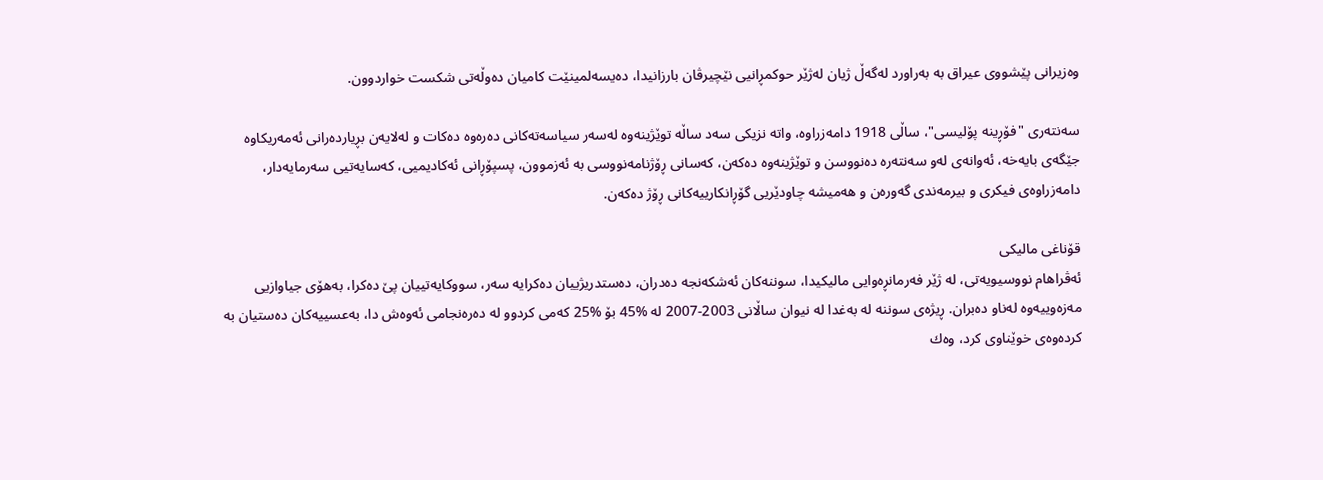وه‌زیرانی پێشووی عیراق به‌ به‌راورد له‌گه‌ڵ ژیان له‌ژێر حوكمڕانیی نێچیرڤان بارزانیدا، ده‌یسه‌لمینێت كامیان ده‌وڵه‌تی شكست خواردوون.

سه‌نته‌ری "فۆڕینه‌ پۆلیسی"، ساڵی 1918 دامه‌زراوه‌، واته‌ نزیكی سه‌د ساڵه‌ توێژینه‌وه‌ له‌سه‌ر سیاسه‌ته‌كانی ده‌ره‌وه‌ ده‌كات و له‌لایه‌ن بڕیارده‌رانی ئه‌مه‌ریكاوه‌ جێگه‌ی بایه‌خه‌، ئه‌وانه‌ی له‌و سه‌نته‌ره‌ ده‌نووسن و توێژینه‌وه‌ ده‌كه‌ن، كه‌سانی ڕۆژنامه‌نووسی به‌ ئه‌زموون، پسپۆڕانی ئه‌كادیمیی، كه‌سایه‌تیی سه‌رمایه‌دار، دامه‌زراوه‌ی فیكری و بیرمه‌ندی گه‌وره‌ن و هه‌میشه‌ چاودێریی گۆڕانكارییه‌كانی ڕۆژ ده‌كه‌ن.

قۆناغی مالیكی
ئه‌ڤراهام نووسیویه‌تی، له‌ ژێر فه‌رمانڕه‌وایی مالیكیدا، سوننه‌كان ئه‌شكه‌نجه‌ ده‌دران، ده‌ستدریژییان ده‌كرایه‌ سه‌ر، سووكایه‌تییان پێ ده‌كرا، به‌هۆی جیاوازیی مه‌زه‌وییه‌وه‌ له‌ناو ده‌بران. ڕیژه‌ی سوننه‌ له‌ به‌غدا له‌ نیوان ساڵانی 2003-2007 له‌ %45 بۆ %25 كه‌می كردوو له‌ ده‌ره‌نجامی ئه‌وه‌ش دا، به‌عسییه‌كان ده‌ستیان به‌ كرده‌وه‌ی خوێناوی كرد، وه‌ك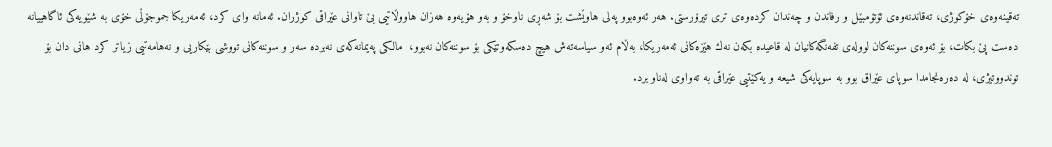ته‌قینه‌وه‌ی خۆكوژی، ته‌قاندنه‌وه‌ی ئۆتۆمبێل و رفاندن و چه‌ندان كرده‌وه‌ی تری تیرۆرستی. هه‌ر ئه‌وه‌بوو په‌لی هاوێشت بۆ شه‌ڕی ناوخۆ و به‌و هۆیه‌وه‌ هه‌زان هاووڵاتیی بێ تاوانی عێراقی كوژران. ئه‌مانه‌ وای كرد، ئه‌مه‌ریكا جموجۆڵی خۆی به‌ شێویه‌كی ئاگاهییانه‌ ده‌ست پێ بكات، بۆ ئه‌وه‌ی سوننه‌كان لووله‌ی تفه‌نگه‌كانیان له‌ قاعیده‌ بكه‌ن نه‌ك هێزه‌كانی ئه‌مه‌ریكا، به‌ڵام ئه‌و سیاسه‌ته‌ش هیچ ده‌سكه‌وتێكی بۆ سوننه‌كان نه‌بوو،  مالكی په‌یمانه‌كه‌ی نه‌برده‌ سه‌ر و سوننه‌كانی تووشی بێكاریی و نه‌هامه‌تیی زیاتر كرد هانی دان بۆ  توندووتیژی، له‌ ده‌ره‌نجامدا سوپای عێراق بوو به‌ سوپایه‌كی شیعه‌ و یه‌كێتیی عێراقی به‌ ته‌واوی له‌ناو برد.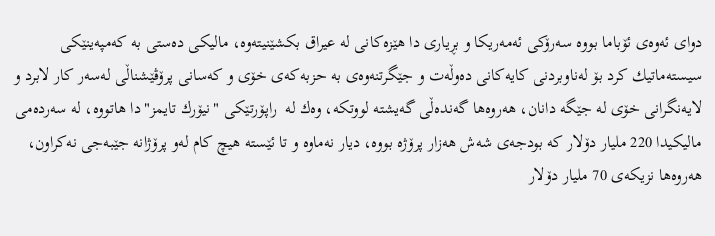دوای ئه‌وه‌ی ئۆباما بووه‌ سه‌رۆكی ئه‌مه‌ریكا و بڕیاری دا هێزه‌كانی له‌ عیراق بكشێنیته‌وه‌، مالیكی ده‌ستی به‌ كه‌مپه‌ینێكی سیسته‌ماتیك كرد بۆ له‌ناوبردنی كایه‌كانی ده‌وڵه‌ت و جێگرتنه‌وه‌ی به‌ حزبه‌كه‌ی خۆی و كه‌سانی پرۆڤێشناڵی له‌سه‌ر كار لابرد و‌ لایه‌نگرانی خۆی له‌ جێگه‌ دانان، هه‌روه‌ها گه‌نده‌ڵی گه‌یشته‌ لووتكه‌، وه‌ك له‌  راپۆرتێكی "نیۆرك تایمز"دا هاتووه‌، له‌ سه‌رده‌می مالیكیدا 220 ملیار دۆلار كه‌ بودجه‌ی شه‌ش هه‌زار پرۆژه‌ بووه‌، دیار نه‌ماوه‌ و تا ئێسته‌ هیچ كام له‌و پرۆژانه‌ جێبه‌جی نه‌كراون، هه‌روه‌ها نزیكه‌ی 70 ملیار دۆلار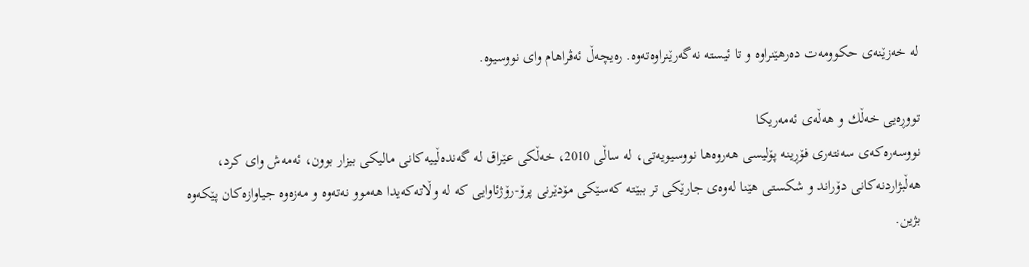له‌ خه‌زێنه‌ی حكوومه‌ت ده‌رهێنراوه‌ و تا ئیسته‌ نه‌گه‌رێنراوه‌ته‌وه‌. ره‌یچه‌ڵ ئه‌ڤراهام وای نووسیوه‌.

تووڕه‌یی خه‌ڵك و هه‌ڵه‌ی ئه‌مه‌ریكا
نووسه‌ره‌كه‌ی سه‌نته‌ری فۆڕینه‌ پۆلیسی هه‌روه‌ها نووسیویه‌تی، له‌ ساڵی 2010، خه‌ڵكی عێراق له‌ گه‌نده‌ڵییه‌كانی مالیكی بیزار بوون، ئه‌مه‌ش وای كرد، هه‌ڵبژاردنه‌كانی دۆراند و شكستی هێنا له‌وه‌ی جارێكی تر ببێته‌ كه‌سێكی مۆدێرنی پرۆ-رۆژئاوایی كه‌ له‌ وڵاته‌كه‌یدا هه‌موو نه‌ته‌وه‌ و مه‌زه‌وه‌ جیاوازه‌كان پێكه‌وه‌ بژین.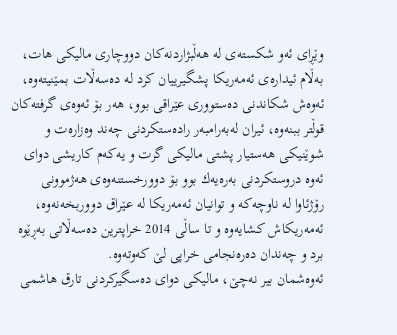وێڕای ئه‌و شكسته‌ی له‌ هه‌ڵبژاردنه‌كان دووچاری مالیكی هات، به‌ڵام ئیداره‌ی ئه‌مه‌ریكا پشگیرییان كرد له‌ ده‌سه‌ڵات بمێنیته‌وه‌، ئه‌وه‌ش شكاندنی ده‌ستووری عێراقی بوو، هه‌ر بۆ ئه‌وه‌ی گرفته‌كان قوڵتر ببنه‌وه‌‌، ئیران له‌به‌رامبه‌ر راده‌ستكردنی چه‌ند وه‌زاره‌ت و شوێنیكی هه‌ستیار پشتی مالیكی گرت و یه‌كه‌م كاریشی دوای ئه‌وه‌ دروستكردنی به‌ره‌یه‌ك بوو بۆ دوورخستنه‌وه‌ی هه‌ژموونی رۆژئاوا له‌ ناوچه‌كه‌ و توانیان ئه‌مه‌ریكا له‌ عێراق دووربخه‌نه‌وه‌، ئه‌مه‌ریكاش كشایه‌وه‌ و تا ساڵی 2014 خراپترین ده‌سه‌ڵاتی به‌ڕێوه‌ برد و چه‌ندان ده‌ره‌نجامی خراپی لێ كه‌وته‌وه‌.
ئه‌وه‌شمان بیر نه‌چێ، مالیكی دوای ده‌سگیركردنی تارق هاشمی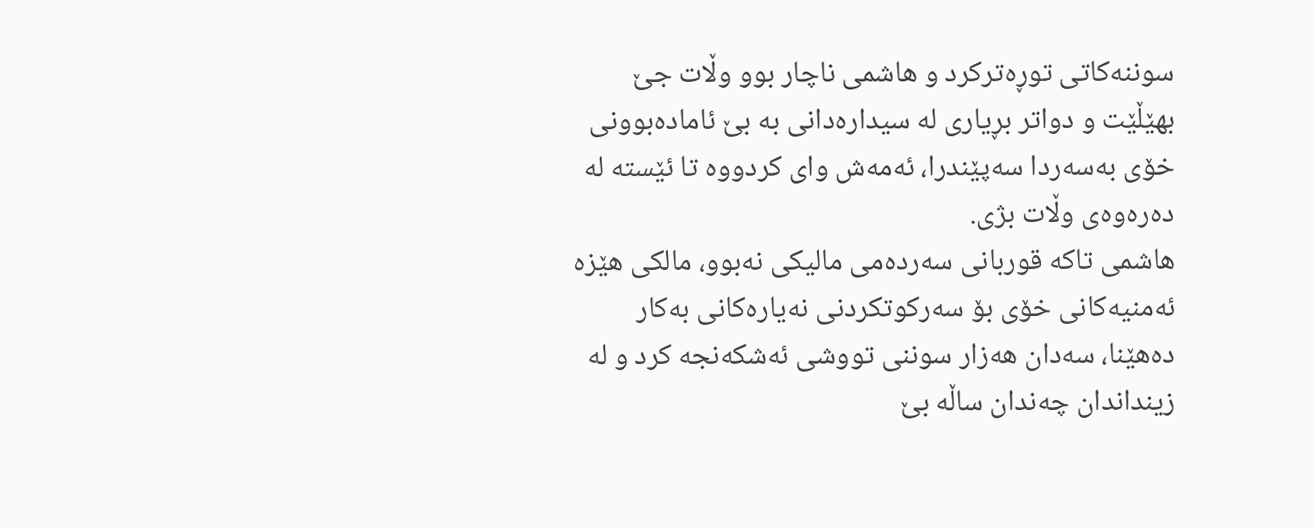سوننه‌كاتی توڕه‌تركرد و هاشمی ناچار بوو وڵات جێ بهێڵێت و دواتر بڕیاری له‌ سیداره‌دانی به‌ بێ ئاماده‌بوونی خۆی به‌سه‌ردا سه‌پێندرا، ئه‌مه‌ش وای كردووه‌ تا ئێسته‌ له‌ ده‌ره‌وه‌ی وڵات بژی.
هاشمی تاكه‌ قوربانی سه‌رده‌می مالیكی نه‌بوو،‌ مالكی هێزه‌ ئه‌منیه‌كانی خۆی بۆ سه‌ركوتكردنی نه‌یاره‌كانی به‌كار ده‌هێنا، سه‌دان هه‌زار سوننی تووشی ئه‌شكه‌نجه‌ كرد و له‌ زینداندان چه‌ندان ساڵه‌ بێ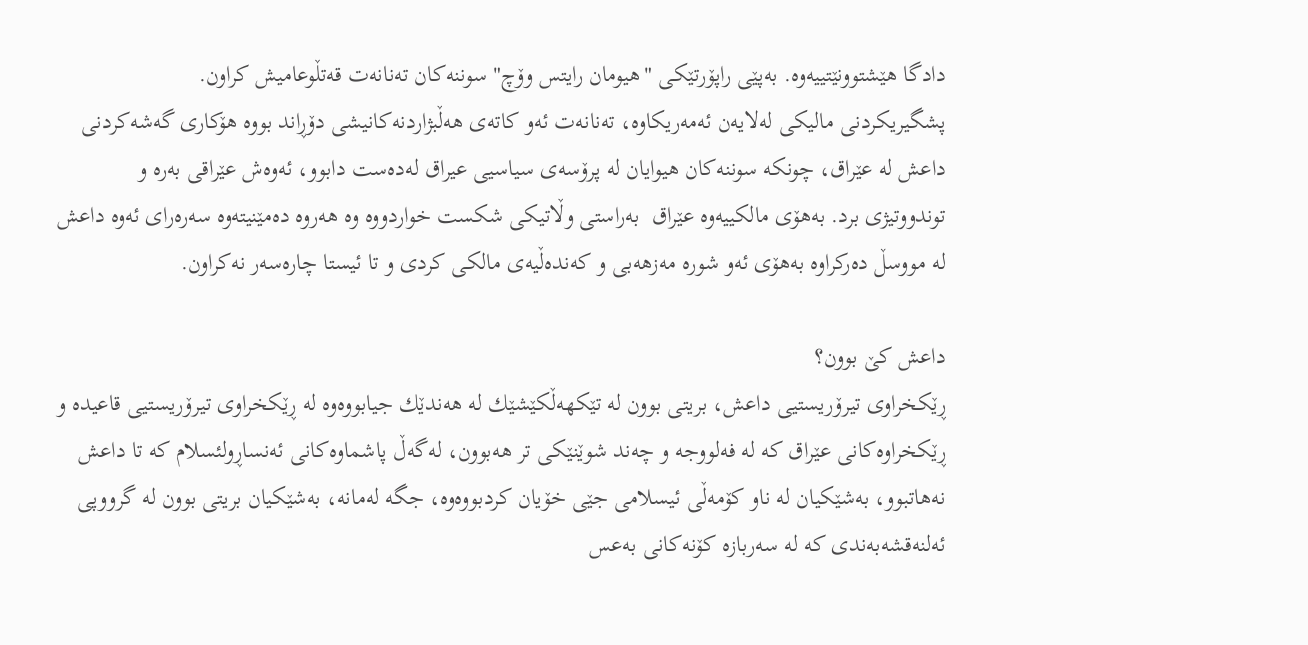دادگا هێشتوونێتییه‌وه‌. به‌پێی راپۆرتێكی "هیومان رایتس وۆچ" سوننه‌كان ته‌نانه‌ت قه‌تڵوعامیش كراون.
پشگیریكردنی مالیكی له‌لایه‌ن ئه‌مه‌ریكاوه‌، ته‌نانه‌ت ئه‌و كاته‌ی هه‌ڵبژاردنه‌كانیشی دۆڕاند بووه‌ هۆكاری گه‌شه‌كردنی داعش له‌ عێراق، چونكه‌ سوننه‌كان هیوایان له‌ پرۆسه‌ی سیاسیی عیراق له‌ده‌ست دابوو، ئه‌وه‌ش عێراقی به‌ره‌ و توندووتیژی برد. به‌هۆی مالكییه‌وه‌ عێراق  به‌راستی وڵاتیكی شكست خواردووه‌ وه‌ هه‌روه‌ ده‌مێنیته‌وه‌ سه‌ره‌رای ئه‌وه‌ داعش له‌ مووسڵ ده‌ركراوه‌ به‌هۆی ئه‌و شوره‌ مه‌زهه‌بی و كه‌نده‌ڵیه‌ی مالكی كردی و تا ئیستا چاره‌سه‌ر نه‌كراون.

داعش كێ بوون؟
ڕێكخراوی تیرۆریستیی داعش، بریتی بوون له‌ تێكهه‌ڵكێشێك له‌ هه‌ندێك جیابووه‌وه‌ له‌ ڕێكخراوی تیرۆریستیی قاعیده‌ و ڕێكخراوه‌كانی عێراق كه‌ له‌ فه‌لووجه‌ و چه‌ند شوێنێكی تر هه‌بوون، له‌گه‌ڵ پاشماوه‌كانی ئه‌نساڕولئسلام كه‌ تا داعش نه‌هاتبوو، به‌شێكیان له‌ ناو كۆمه‌ڵی ئیسلامی جێی خۆیان كردبووه‌وه‌، جگه‌ له‌مانه‌، به‌شێكیان بریتی بوون له‌ گرووپی ئه‌لنه‌قشه‌به‌ندی كه‌ له‌ سه‌ربازه‌ كۆنه‌كانی به‌عس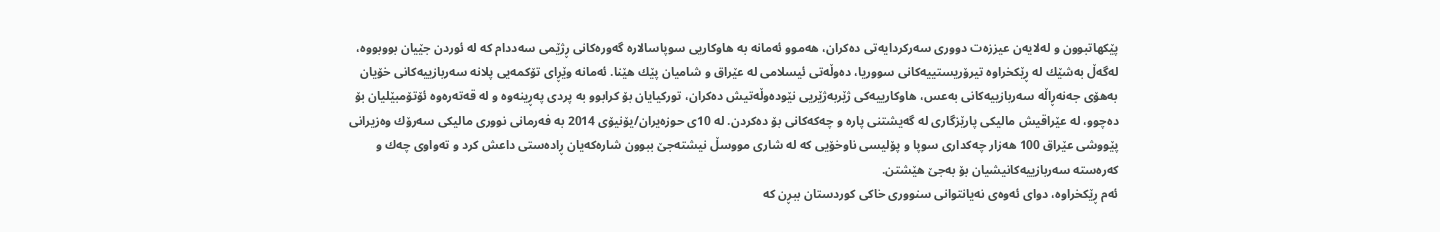پێكهاتبوون و له‌لایه‌ن عیززه‌ت دووری سه‌ركردایه‌تی ده‌كران، هه‌موو ئه‌مانه‌ به‌ هاوكاریی سوپاسالاره‌ گه‌وره‌كانی ڕژێمی سه‌ددام كه‌ له‌ ئوردن جێیان بووبووه‌، له‌گه‌ڵ به‌شێك له‌ ڕێكخراوه‌ تیرۆریستییه‌كانی سووریا، ده‌وڵه‌تی ئیسلامی له‌ عێراق و شامیان پێك هێنا. ئه‌مانه‌ وێڕای تۆكمه‌یی پلانه‌ سه‌ربازییه‌كانی خۆیان به‌هۆی جه‌نه‌ڕاڵه‌ سه‌ربازییه‌كانی به‌عس، هاوكارییه‌كی ژێربه‌ژێریی نێوده‌وڵه‌تیش ده‌كران، توركیایان بۆ كرابوو به‌ پردی په‌ڕینه‌وه‌ و له‌ قه‌ته‌ره‌وه‌ ئۆتۆمبێلیان بۆ ده‌چوو، له‌ عێراقیش مالیكی پارێزگاری له‌ گه‌یشتنی پاره‌ و چه‌كه‌كانی بۆ ده‌كردن. له‌ 10ی حوزه‌یران/یۆنیۆی 2014 به‌ فه‌رمانی نووری مالیكی سه‌رۆك وه‌زیرانی پێووشی عێراق 100 هه‌زار چه‌كداری سوپا و پۆلیسی ناوخۆیی كه‌ له‌ شاری مووسڵ نیشته‌جێ ببوون شاره‌كه‌یان ڕاده‌ستی داعش كرد و ته‌واوی چه‌ك و كه‌ره‌سته‌ سه‌ربازییه‌كانیشیان بۆ به‌جێ هێشتن.
ئه‌م ڕێكخراوه‌، دوای ئه‌وه‌ی نه‌یانتوانی سنووری خاكی كوردستان ببڕن كه‌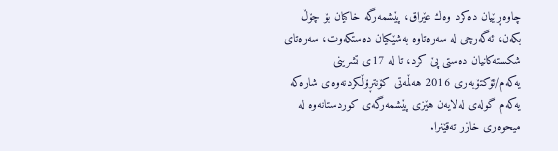چاوه‌ڕێیان ده‌كرد وه‌ك عێراق، پێشمه‌رگه‌ خاكیان بۆ چۆڵ بكه‌ن، ئه‌گه‌رچی له‌ سه‌ره‌تاوه‌ به‌شێكیان ده‌ستكه‌وت، سه‌ره‌تای شكسته‌كانیان ده‌ستی پێ كرد، تا له‌ 17ی تشرینی یه‌كه‌م/ئۆكتۆبه‌ری 2016 هه‌ڵمه‌تی كۆنتڕۆڵكردنه‌وه‌ی شاره‌كه‌ یه‌كه‌م گوله‌ی له‌لایه‌ن هێزی پێشمه‌رگه‌ی كوردستانه‌وه‌ له‌ میحوه‌ری خازر ته‌قێنرا.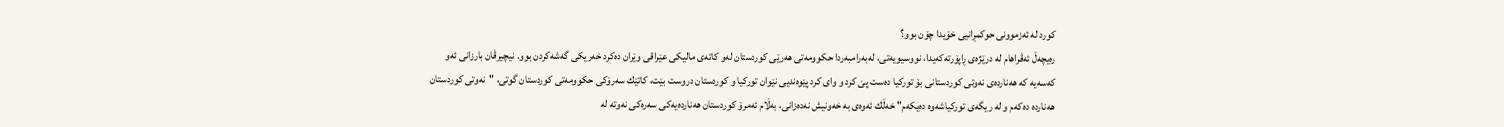كورد له‌ ئه‌زموونی حوكمڕانیی خۆیدا چۆن بوو؟
ره‌یچه‌ڵ ئه‌ڤراهام له‌ درێژه‌ی ڕاپۆرته‌كه‌یدا، نووسیویه‌تی، له‌به‌رامبه‌ردا حكوومه‌تی هه‌رێی كوردستان له‌و كاته‌ی مالیكی عێراقی وێران ده‌كرد خه‌ریكی گه‌شه‌كردن بوو. نیچیرڤان بارزانی ئه‌و كه‌سه‌یه‌ كه‌ هه‌نارده‌ی نه‌وتی كوردستانی بۆ توركیا ده‌ست پێ كرد و وای كرد پێوه‌ندیی نێوان توركیا و كوردستان دروست بێت، كاتێك سه‌رۆكی حكوومه‌تی كوردستان گوتی، "نه‌وتی كوردستان هه‌نارده‌ ده‌كه‌م و له‌ ریگه‌ی توركیاشه‌وه‌ ده‌یكه‌م" خه‌ڵك ئه‌وه‌ی به‌ خه‌ونیش نه‌ده‌زانی، به‌ڵام ئه‌مرۆ كوردستان هه‌نارده‌یه‌كی سه‌ره‌كی نه‌وته‌ له‌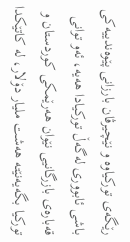رێگه‌ی توركیاوه‌ و نێچیرڤان بارزانی پێوه‌ندییه‌كی باشی ئابووری له‌گه‌ڵ توركیادا هه‌یه‌، ئه‌و توانی قه‌باره‌ی بازرگانیی نێوان هه‌رێمكی كوردستان و توركیا بگه‌یه‌نێته‌ هه‌شت ملیار دۆلار، له‌ كاتێكدا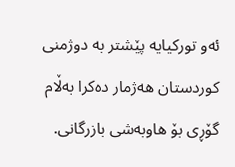ئه‌و توركیایه‌ پێشتر به‌ دوژمنی كوردستان هه‌ژمار ده‌كرا به‌ڵام گۆڕی بۆ هاوبه‌شی بازرگانی.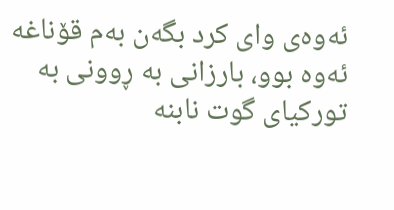ئه‌وه‌ی وای كرد بگه‌ن به‌م قۆناغه‌ ئه‌وه‌ بوو، بارزانی به‌ ڕوونی به‌ توركیای گوت نابنه‌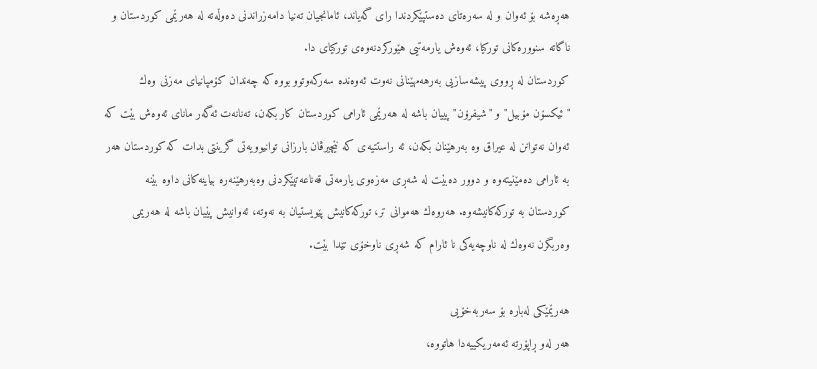هه‌ڕه‌شه‌ بۆ ئه‌وان و له‌ سه‌ره‌تای ده‌ستپێكردندا رای گه‌یاند، ئامانجیان ته‌نیا دامه‌زراندنی ده‌وڵه‌ته‌ له‌ هه‌رێمی كوردستان و ناگاته‌ سنووره‌كانی توركیا، ئه‌وه‌ش یارمه‌تیی هێوركردنه‌وه‌ی توركیای دا.
كوردستان له‌ ڕووی پیشه‌سازیی به‌رهه‌مهێنانی نه‌وت ئه‌وه‌نده‌ سه‌ركه‌وتوو بووه‌ كه‌ چه‌ندان كۆمپانیای مه‌زنی وه‌ك "ئیكسۆن مۆبیل" و "شیفرۆن" پییان باشه‌ له‌ هه‌رێمی ئارامی كوردستان كار بكه‌ن، ته‌نانه‌ت ئه‌گه‌ر مانای ئه‌وه‌ش بێت كه‌ ئه‌وان نه‌توانن له‌ عیراق وه به‌رهێنان بكه‌ن، ئه‌ راستتیه‌ی كه‌ نێچیرڤان بارزانی توانیوویه‌تی گرینتی بدات كه‌ كوردستان هه‌ر به‌ ئارامی ده‌مێنیته‌وه‌ و دوور ده‌بێت له‌ شه‌ڕی مه‌زه‌وی یارمه‌تی قه‌ناعه‌تپێكردنی وه‌به‌رهێنه‌ره‌ بیاینه‌كانی داوه‌ بێنه‌ كوردستان به‌ توركه‌كانیشه‌وه‌. هه‌روه‌ك هه‌موانی تر، توركه‌كانیش پێویستیان به‌ نه‌وته‌، ئه‌وانیش پێیان باشه‌ له‌ هه‌ریمی وه‌ربگرن نه‌وه‌ك له‌ ناوچه‌یه‌كی نا ئارام كه‌ شه‌ڕی ناوخۆی تێدا بێت.

هه‌رێمێكی له‌باره‌ بۆ سه‌ربه‌خۆیی
هه‌ر له‌و ڕاپۆرته‌ ئه‌مه‌ریكییه‌دا هاتووه‌،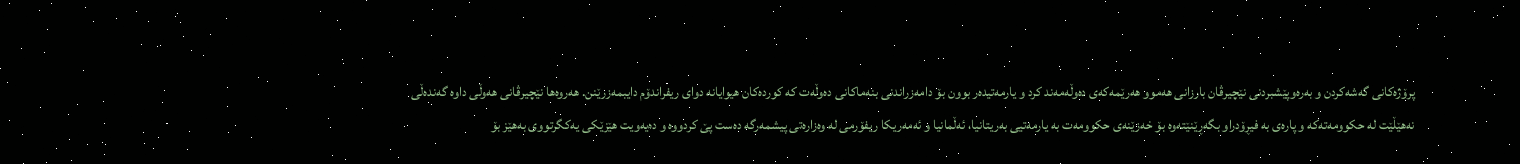پرۆژه‌كانی گه‌شه‌كردن و به‌ره‌وپێشبردنی نێچیرڤان بارزانی هه‌موو هه‌رێمه‌كه‌ی ده‌وڵه‌مه‌ند كرد و یارمه‌تیده‌ر بوون بۆ دامه‌زراندنی بنه‌ماكانی ده‌وڵه‌ت كه‌ كورده‌كان هیوایانه‌ دوای ریفراندۆم دایبمه‌زرێنن. هه‌روه‌ها نێچیرڤانی هه‌وڵی داوه‌ گه‌نده‌ڵی نه‌هێڵێت له‌ حكوومه‌ته‌كه‌ و پاره‌ی به‌ فیڕۆدراو بگه‌ڕێنێته‌وه‌ بۆ خه‌زێنه‌ی حكوومه‌ت به‌ یارمه‌تیی به‌ریتانیا، ئه‌ڵمانیا و ئه‌مه‌ریكا ریفۆرمی له‌ وه‌زاره‌تی پیشمه‌رگه‌ ده‌ست پێ كردووه‌ و ده‌یه‌ویت هێزێكی یه‌كگرتووی به‌هێز بۆ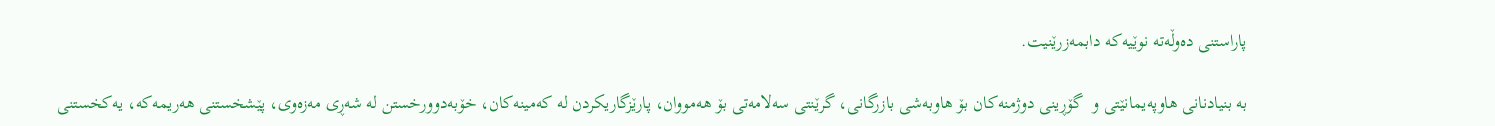پاراستنی ده‌وڵه‌ته‌ نوێیه‌كه‌ دابمه‌زرێنیت.

به‌ بنیادنانی هاوپه‌یمانێتی و  گۆڕینی دوژمنه‌كان بۆ هاوبه‌شی بازرگانی، گرێنتی سه‌لامه‌تی بۆ هه‌مووان، پارێزگاریكردن له‌ كه‌مینه‌كان، خۆبه‌دوورخستن له‌ شه‌ڕی مه‌زه‌وی، پێشخستنی هه‌ریمه‌كه‌، یه‌كخستنی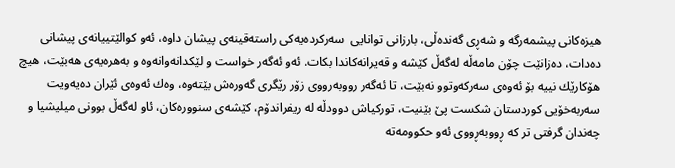هیزه‌كانی پیشمه‌رگه‌ و شه‌ڕی گه‌نده‌ڵی، بارزانی توانایی  سه‌ركرده‌یه‌كی راسته‌قینه‌ی پیشان داوه‌، ئه‌و كوالێتییانه‌ی پیشانی ده‌دات، ده‌زانێت چۆن مامه‌ڵه‌ له‌گه‌ڵ كێشه‌ و قه‌یرانه‌كاندا بكات. ئه‌و ئه‌گه‌ر خواست و لێكدانه‌وانه‌وه‌ و به‌هره‌یه‌ی هه‌بێت، هیچ هۆكارێك نییه‌ بۆ ئه‌وه‌ی سه‌ركه‌وتوو نه‌بێت، تا ئه‌گه‌ر رووبه‌رووی زۆر رێگری گه‌وره‌ش بێته‌وه‌، وه‌ك ئه‌وه‌ی ئێران ده‌یه‌ویت سه‌ربه‌خۆیی كوردستان شكست پێ بێنیت، توركیاش دوودڵه‌ له‌ ریفراندۆم، كێشه‌ی سنووره‌كان، ئاو له‌گه‌ڵ بوونی میلیشیا و چه‌ندان گرفتی تر كه‌ ڕووبه‌ڕووی ئه‌و حكوومه‌ته‌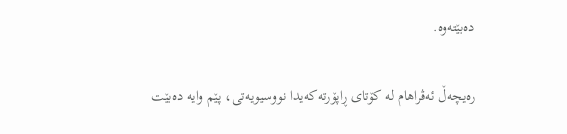ده‌بێته‌وه‌.

ره‌یچه‌ڵ ئه‌ڤراهام له‌ كۆتای ڕاپۆرته‌كه‌یدا نووسیویه‌تی، پێم وایه‌ ده‌بێت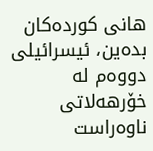هانی كورده‌كان بده‌ین، ئیسرائیلی دووه‌م له‌ خۆرهه‌لاتی ناوه‌راست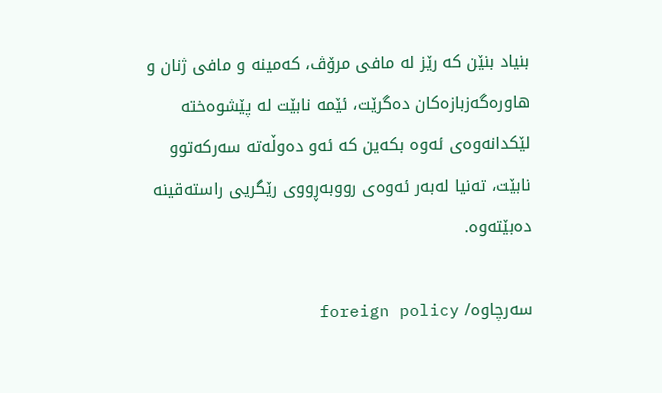بنیاد بنێن كه‌ رێز له‌ مافی مرۆڤ، كه‌مینه‌ و مافی ژنان و هاوره‌‌گه‌زبازه‌كان ده‌گرێت، ئێمه‌ نابێت له‌ پێشوه‌خته‌ لێكدانه‌وه‌ی ئه‌وه‌ بكه‌ین كه‌ ئه‌و ده‌وڵه‌ته‌ سه‌ركه‌توو نابێت، ته‌نیا له‌به‌ر ئه‌وه‌ی رووبه‌ڕووی رێگریی راسته‌قینه‌ ده‌بێته‌وه‌.

سه‌رچاوه‌/ foreign policy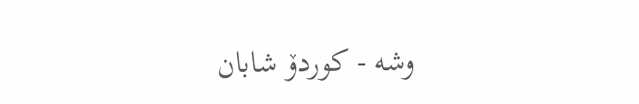وشە - كوردۆ شابان